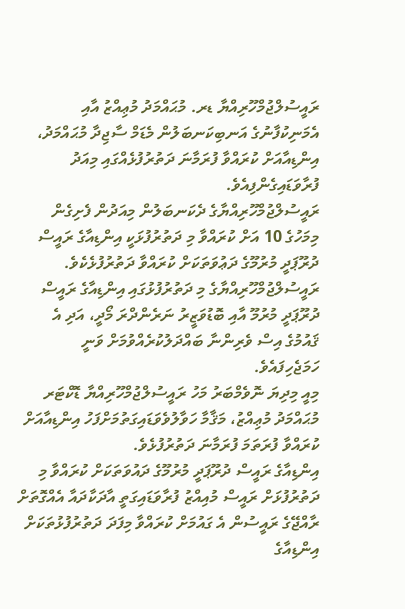ރައީސުލްޖުމްހޫރިއްޔާ ޑރ. މުޙައްމަދު މުޢިއްޒު އާއި އެމަނިކުފާނުގެ އަނބިކަނބަލުން މެޑަމް ސާޖިދާ މުޙައްމަދު، އިންޑިއާއަށް ކުރައްވާ ފުރަމާނަ ދަތުރުފުޅެއްގައި މިއަދު ފުރާވަޑައިގެންފިއެވެ.
ރައީސުލްޖުމްހޫރިއްޔާގެ ދެކަނބަލުން މިއަދުން ފެށިގެން މިމަހުގެ 10 އަށް ކުރައްވާ މި ދަތުރުފުޅަކީ އިންޑިއާގެ ރައީސް ދުރޫޕަދީ މުރުމޫގެ ދަޢުވަތަކަށް ކުރައްވާ ދަތުރުފުޅެކެވެ.
ރައީސުލްޖުމްހޫރިއްޔާގެ މި ދަތުރުފުޅުގައި އިންޑިއާގެ ރައީސް ދުރޫޕަދީ މުރުމޫ އާއި ބޮޑުވަޒީރު ނަރެންދްރަ މޯދީ، އަދި އެ ޤައުމުގެ އިސް ވެރިންނާ ބައްދަލުކުރެއްވުމަށް ވަނީ ހަމަޖެހިފައެވެ.
މިއީ މިދިޔަ ނޮވެމްބަރު މަހު ރައީސުލްޖުމްހޫރިއްޔާ ޑޮކްޓަރ މުޙައްމަދު މުޢިއްޒު، މަޤާމާ ހަވާލުވެވަޑައިގަތުމަށްފަހު އިންޑިއާއަށް ކުރައްވާ ފުރަތަމަ ފުރަމާނަ ދަތުރުފުޅެވެ.
އިންޑިއާގެ ރައީސް ދުރޫޕަދީ މުރުމޫގެ ދައުވަތަކަށް ކުރައްވާ މި ދަތުރުފުޅަށް ރައީސް މުއިއްޒު ފުރާވަޑައިގަތީ އާދަކާދައާ އެއްގޮތަށް ރާއްޖޭގެ ރައީސުން އެ ގައުމަށް ކުރައްވާ މިފަދަ ދަތުރުފުޅުތަކަށް އިންޑިއާގެ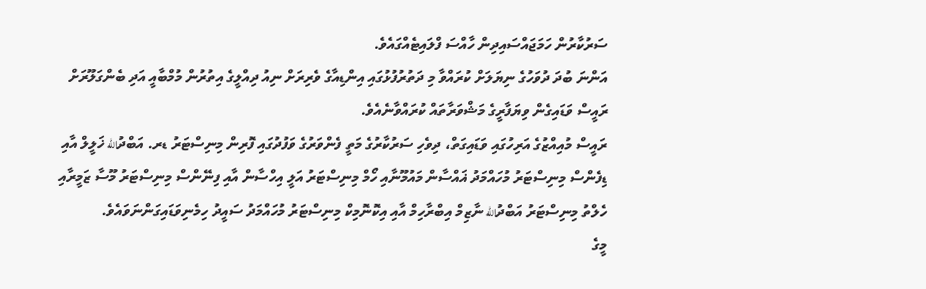ސަރުކާރުން ހަމަޖައްސައިދިން ހާއްސަ ފްލައިޓެއްގައެވެ.
އަންނަ ބުދަ ދުވަހުގެ ނިޔަލަށް ކުރައްވާ މި ދަތުރުފުޅުގައި އިންޑިއާގެ ވެރިރަށް ނިއު ދިއްލީގެ އިތުރުން މުމްބާއީ އަދި ބެންގަލޫރަށް ރައީސް ވަޑައިގެން ވިޔަފާރީގެ މަޝްވަރާތައް ކުރައްވާނެއެވެ.
ރައީސް މުއިއްޒުގެ އަރިހުގައި ވަޑައިގަތް، ދިވެހި ސަރުކާރުގެ މަތީ ފެންވަރުގެ ވަފުދުގައި ފޮރިން މިނިސްޓަރު ޑރ. އަބްދުالله ޚަލީލް އާއި ޑިފެންސް މިނިސްޓަރު މުހައްމަދު ޣައްސާން މައުމޫނާއި ހޯމް މިނިސްޓަރު އަލީ އިހްސާން އާއި ފިނޭންސް މިނިސްޓަރު މޫސާ ޒަމީރާއި ހެލްތު މިނިސްޓަރު އަބްދުالله ނާޒިމް އިބްރާހިމް އާއި އިކޮނޮމިކް މިނިސްޓަރު މުހައްމަދު ސައީދު ހިމެނިވަޑައިގަންނަވައެވެ.
މީގެ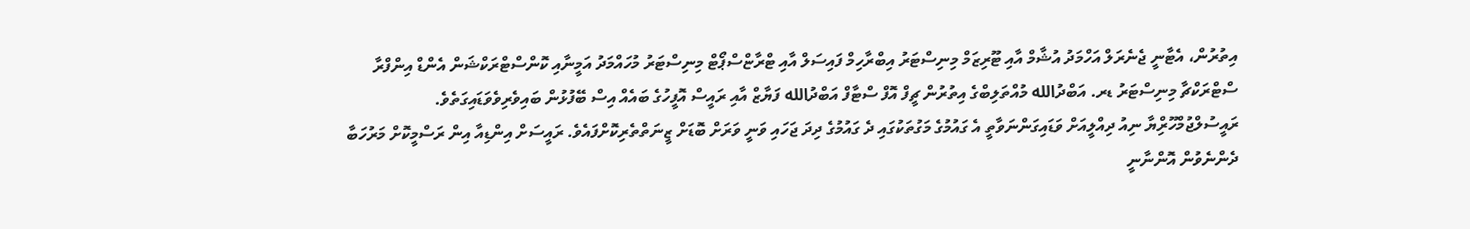އިތުރުން، އެޓާނީ ޖެނެރަލް އަހްމަދު އުޝާމް އާއި ޓޫރިޒަމް މިނިސްޓަރު އިބްރާހިމް ފައިސަލް އާއި ޓްރާޏްސްޕޯޓް މިނިސްޓަރު މުހައްމަދު އަމީނާއި ކޮންސްޓްރަކްޝަން އެންޑް އިންފްރާ ސްޓްރަކްޗާ މިނިސްޓަރު ޑރ. އަބްދުالله މުއްތަލިބްގެ އިތުރުން ޗީފް އޮފް ސްޓާފް އަބްދުالله ފަޔާޒް އާއި ރައީސް އޮފީހުގެ ބައެއް އިސް ބޭފުޅުން ބައިވެރިވެވަޑައިގަތެވެ.
ރައީސުލްޖުމްހޫރިްޔާ ނިއު ދިއްލީއަށް ވަޑައިގަންނަވާތީ އެ ގައުމުގެ މަގުތަކުގައި ދެ ގައުމުގެ ދިދަ ޖަހައި ވަނީ ވަރަށް ބޮޑަށް ޒީނަތްތެރިކޮށްފައެވެ. ރައީސަށް އިންޑިއާ އިން ރަސްމީކޮށް މަރުހަބާ ދެންނެވުން އޮންނާނީ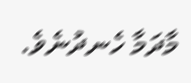މާދަމާ ހެނދުނެވެ.